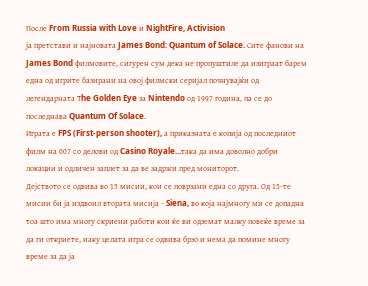После From Russia with Love и NightFire, Activision
ја претстави и најновата James Bond: Quantum of Solace. Сите фанови на James Bond филмовите, сигурен сум дека не пропуштиле да изиграат барем една од игрите базирани на овој филмски серијал почнувајќи од
легендарната Тhe Golden Eye за Nintendo од 1997 година, па се до последнава Quantum Of Solace.
Играта е FPS (First-person shooter), а приказната е копија од последниот филм на 007 со делови од Casino Royale...така да има доволно добри локации и одличен заплет за да ве задржи пред мониторот.
Дејството се одвива во 15 мисии, кои се поврзани една со друга. Од 15-те мисии би ја издвоил втората мисија - Siena, во која најмногу ми се допадна тоа што има многу скриени работи кои ќе ви одземат малку повеќе време за да ги откриете, иаку целата игра се одвива брзо и нема да помине многу време за да ја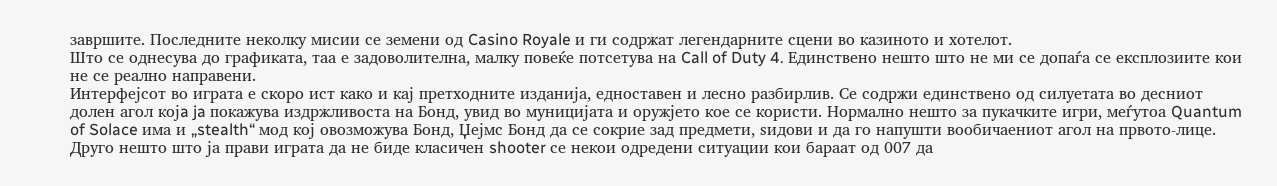завршите. Последните неколку мисии се земени од Casino Royale и ги содржат легендарните сцени во казиното и хотелот.
Што се однесува до графиката, таа е задоволителна, малку повеќе потсетува на Call of Duty 4. Единствено нешто што не ми се допаѓа се експлозиите кои не се реално направени.
Интерфејсот во играта е скоро ист како и кај претходните изданија, едноставен и лесно разбирлив. Се содржи единствено од силуетата во десниот долен агол којa ja покажува издржливоста на Бонд, увид во муницијата и оружјето кое се користи. Нормално нешто за пукачките игри, меѓутоа Quantum of Solace има и „stealth“ мод кој овозможува Бонд, Џејмс Бонд да се сокрие зад предмети, ѕидови и да го напушти вообичаениот агол на првото-лице. Друго нешто што ја прави играта да не биде класичен shooter се некои одредени ситуации кои бараат од 007 да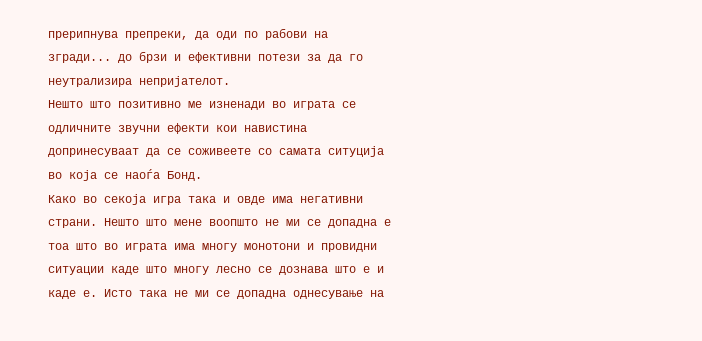прерипнува препреки, да оди по рабови на згради... до брзи и ефективни потези за да го неутрализира непријателот.
Нешто што позитивно ме изненади во играта се одличните звучни ефекти кои навистина допринесуваат да се соживеете со самата ситуција во која се наоѓа Бонд.
Како во секоја игра така и овде има негативни страни. Нешто што мене воопшто не ми се допадна е тоа што во играта има многу монотони и провидни ситуации каде што многу лесно се дознава што е и каде е. Исто така не ми се допадна однесување на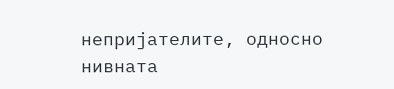непријателите, односно нивната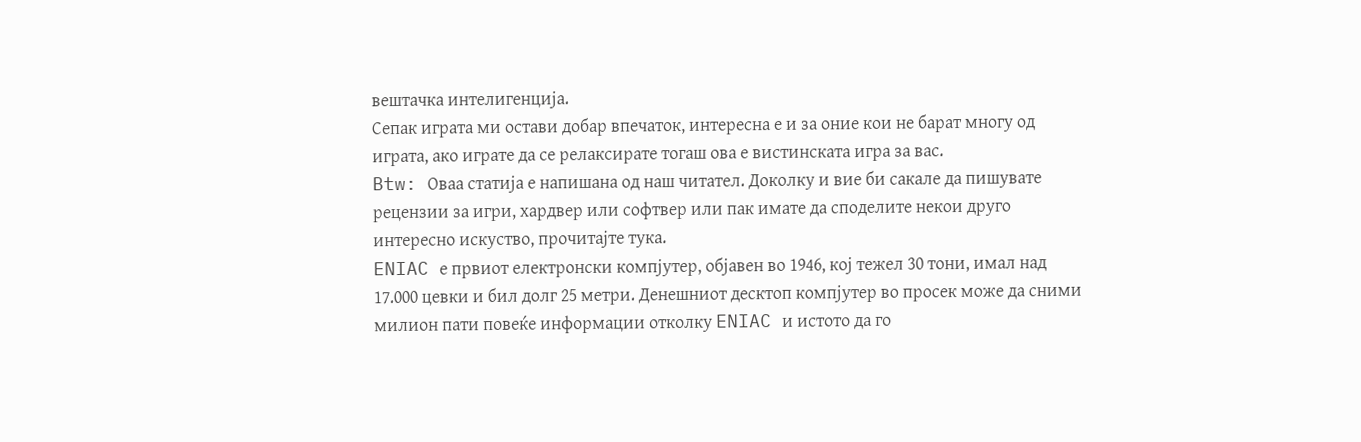вештачка интелигенција.
Сепак играта ми остави добар впечаток, интересна е и за оние кои не барат многу од играта, ако играте да се релаксирате тогаш ова е вистинската игра за вас.
Btw: Оваа статија е напишана од наш читател. Доколку и вие би сакале да пишувате рецензии за игри, хардвер или софтвер или пак имате да споделите некои друго интересно искуство, прочитајте тука.
ENIAC е првиот електронски компјутер, објавен во 1946, кој тежел 30 тони, имал над 17.000 цевки и бил долг 25 метри. Денешниот десктоп компјутер во просек може да сними милион пати повеќе информации отколку ENIAC и истото да го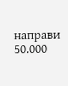направи 50.000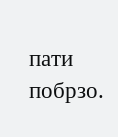пати побрзо.